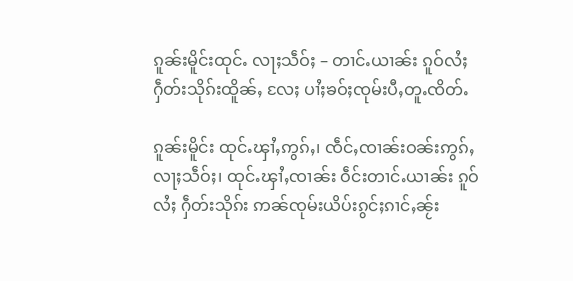ၵူၼ်းမိူင်းထုင်ႉ လႃႈသဵဝ်ႈ – တၢင်ႉယၢၼ်း ၵူဝ်လႆႈႁဵတ်းသိုၵ်းထိူၼ်ႇ လႄႈ ပၢႆႈၶဝ်ႈၸုမ်းပီႇတူႉၸိတ်ႉ

ၵူၼ်းမိူင်း ထုင်ႉၾၢႆႇဢွၵ်ႇ၊ ၸဵင်ႇၸၢၼ်းဝၼ်းဢွၵ်ႇလႃႈသဵဝ်ႈ၊ ထုင်ႉၾၢႆႇၸၢၼ်း ဝဵင်းတၢင်ႉယၢၼ်း ၵူဝ်လႆႈ ႁဵတ်းသိုၵ်း ဢၼ်ၸုမ်းယိပ်းၵွင်ႈၵၢင်ႇၼႂ်း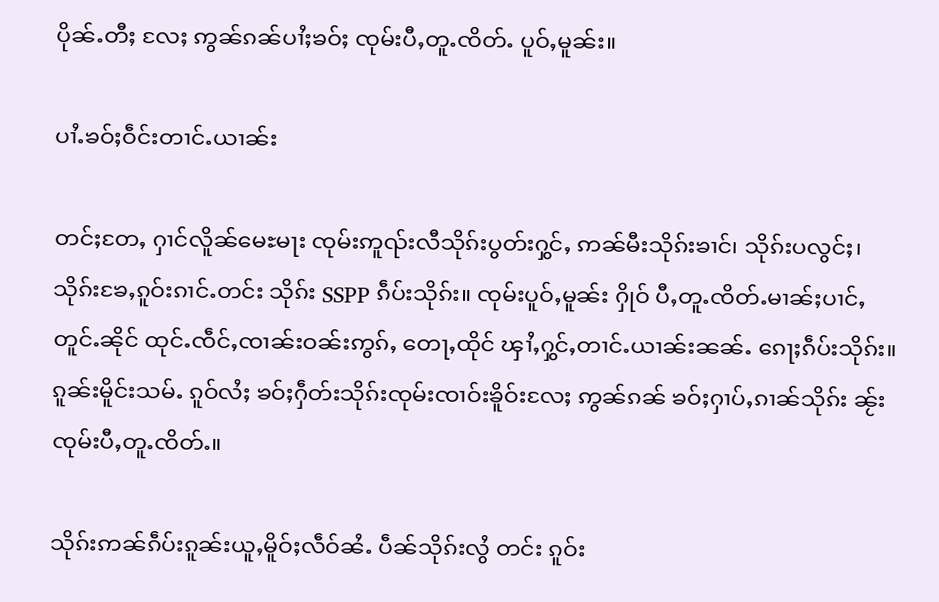ပိုၼ်ႉတီႈ လႄႈ ဢွၼ်ၵၼ်ပၢႆႈၶဝ်ႈ ၸုမ်းပီႇတူႉၸိတ်ႉ ပူဝ်ႇမူၼ်း။

ပၢႆႉၶဝ်ႈဝဵင်းတၢင်ႉယၢၼ်း

တင်ႈတႄႇ ႁၢင်လိူၼ်မေႊမႃး ၸုမ်းဢူၺ်းလီသိုၵ်းပွတ်းႁွင်ႇ ဢၼ်မီးသိုၵ်းၶၢင်၊ သိုၵ်းပလွင်ႈ၊ သိုၵ်းၶႄႇၵူဝ်းၵၢင်ႉတင်း သိုၵ်း SSPP ၵဵပ်းသိုၵ်း။ ၸုမ်းပူဝ်ႇမူၼ်း ႁိုဝ် ပီႇတူႉၸိတ်ႉမၢၼ်ႈပၢင်ႇ တူင်ႉၼိုင် ထုင်ႉၸဵင်ႇၸၢၼ်းဝၼ်းဢွၵ်ႇ တေႃႇထိုင် ၾၢႆႇႁွင်ႇတၢင်ႉယၢၼ်းၼၼ်ႉ ၵေႃႈၵဵပ်းသိုၵ်း။ ၵူၼ်းမိူင်းသမ်ႉ ၵူဝ်လႆႈ ၶဝ်ႈႁဵတ်းသိုၵ်းၸုမ်းၸၢဝ်းၶိူဝ်းလႄႈ ဢွၼ်ၵၼ် ၶဝ်ႈႁၢပ်ႇၵၢၼ်သိုၵ်း ၼႂ်းၸုမ်းပီႇတူႉၸိတ်ႉ။

သိုၵ်းဢၼ်ၵဵပ်းၵူၼ်းယူႇမိူဝ်ႈလဵဝ်ၼႆႉ ပဵၼ်သိုၵ်းလွႆ တင်း ၵူဝ်း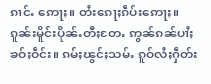ၵၢင်ႉ ဢေႃႈ။ တႆးၵေႃႈၵဵပ်းဢေႃႈ။ ၵူၼ်းမိူင်းပိုၼ်ႉတီႈတႄႉ ဢွၼ်ၵၼ်ပၢႆႈၶဝ်ႈဝဵင်း။ ၵမ်ႈၽွင်ႈသမ်ႉ ၵူဝ်လႆႈႁဵတ်း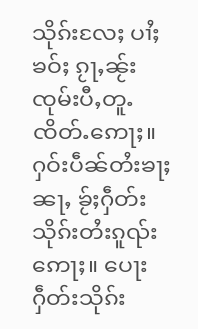သိုၵ်းလႄႈ ပၢႆႈၶဝ်ႈ ၵႂႃႇၼႂ်းၸုမ်းပီႇတူႉၸိတ်ႉဢေႃႈ။ ႁဝ်းပဵၼ်တႆးၶႃႈၼႃႇ ၶႂ်ႈႁဵတ်းသိုၵ်းတႆးၵူၺ်းဢေႃႈ။ ပေႃးႁဵတ်းသိုၵ်း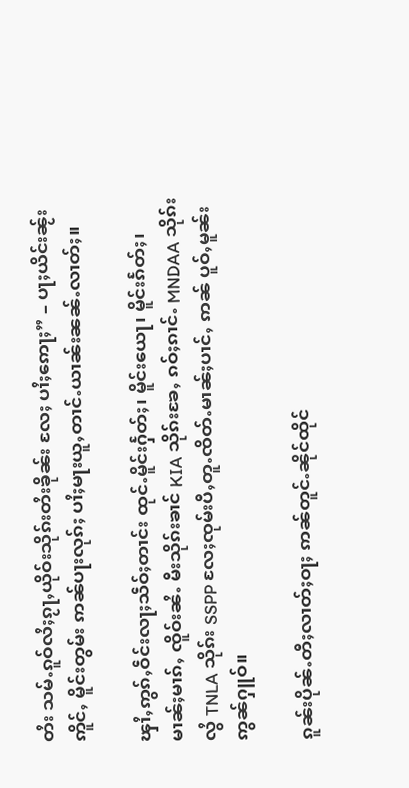တႆး သမ်ႉၵူဝ်လႆႈၵႂႃႇယိုဝ်းသိုၵ်းတႆးၶိုၼ်း လႄႈ ပၢႆႈဢေႃႈ” – ပႃႈယိင်းၼႂ်းဢိူင်ႇ မိူင်းတွမ်း ဢၼ်ပႃးလုၵ်ႈ ပၢႆႈမႃးယူႇတၢင်ႉယၢၼ်းၼၼ်ႉလၢတ်ႈ။

ၾၢႆႇဢွၵ်ႇဝဵင်းလႃႈသဵဝ်ႈတၢင်း ထုင်ႉမိူင်းႁႅတ်ႈ၊ မိူင်းယေႃ၊ မိူင်းၵႅတ်ႈ၊ မၢၼ်ႈမၢၵ်ႇ ၸိူဝ်းၼႆႉ မီးသိုၵ်းၶၢင် KIA သိုၵ်းၶႄႇ ၵဝ်ႈၵၢင်ႉ MNDAA သိုၵ်းလွႆ TNLA သိုၵ်း SSPP လႄႈၸုမ်းပီႇတူႉၸိတ်ႉမၢၼ်ႈပၢင်ႇ ဢၼ် ပူဝ်ႇမူၼ်း ဢွၼ်ႁူဝ်။

ၵူၼ်းပိုၼ်ႉတီႈလၢတ်ႈဝႃႈ ဢၼ်တူင်ႉၼိုင်ထိုင်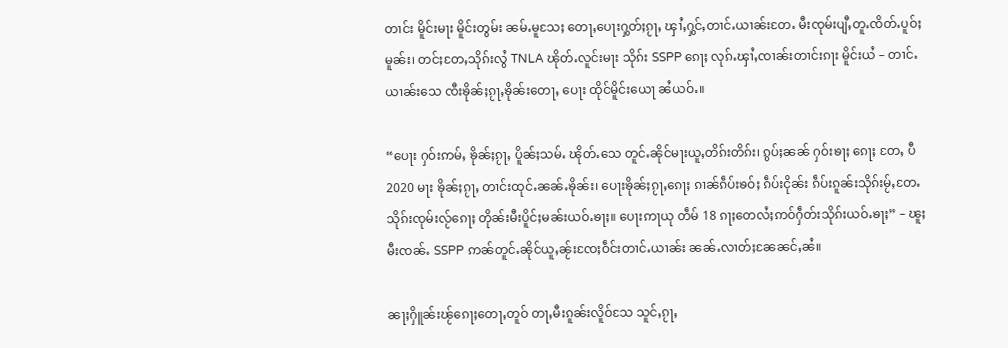တၢင်း မိူင်းမႃး မိူင်းတွမ်း ၼမ်ႉမူသႄႈ တေႃႇပေႃးႁွတ်ႈၵႂႃႇ ၾၢႆႇႁွင်ႇတၢင်ႉယၢၼ်းတႄႉ မီးၸုမ်းပျီႇတူႉၸိတ်ႉပူဝ်ႈမူၼ်း၊ တင်ႈတႄႇသိုၵ်းလွႆ TNLA ၽိုတ်ႉလူင်းမႃး သိုၵ်း SSPP ၵေႃႈ လုၵ်ႉၾၢႆႇၸၢၼ်းတၢင်းၵႃး မိူင်းယႆ – တၢင်ႉယၢၼ်းသေ ၸီးၶိုၼ်ႈၵႂႃႇၶိုၼ်းတေႃႇ ပေႃး ထိုင်မိူင်းယေႃ ၼႆယဝ်ႉ။

“ပေႃး ႁဝ်းဢမ်ႇ ၶိုၼ်ႈၵႂႃႇ ပိူၼ်ႈသမ်ႉ ၽိုတ်ႉသေ တူင်ႉၼိုင်မႃးယူႇတိၵ်းတိၵ်း၊ ၵွပ်ႈၼၼ် ႁဝ်းၶႃႈ ၵေႃႈ တႄႇ ပီ 2020 မႃး ၶိုၼ်ႈၵႂႃႇ တၢင်းထုင်ႉၼၼ်ႉၶိုၼ်း၊ ပေႃးၶိုၼ်ႈၵႂႃႇၵေႃႈ ၵၢၼ်ၵဵပ်းၶဝ်ႈ ၵဵပ်းငိုၼ်း ၵဵပ်းၵူၼ်းသိုၵ်းမႂ်ႇတႄႉ သိုၵ်းၸုမ်းလႂ်ၵေႃႈ တိုၼ်းမီးပိူင်ႈမၼ်းယဝ်ႉၶႃႈ။ ပေႃးဢႃယု တဵမ် 18 ၵႃႈတေလႆႈဢဝ်ႁဵတ်းသိုၵ်းယဝ်ႉၶႃႈ” – ၽူႈမီးၸၼ်ႉ SSPP ဢၼ်တူင်ႉၼိုင်ယူႇၼႂ်းၸႄႈဝဵင်းတၢင်ႉယၢၼ်း ၼၼ်ႉလၢတ်ႈၼႄၼင်ႇၼႆ။

ၼႃႈႁိူၼ်းၽႂ်ၵေႃႈတေႃႇတူဝ် တႃႇမီးၵူၼ်းလိူဝ်သႄ သူင်ႇၵႂႃႇ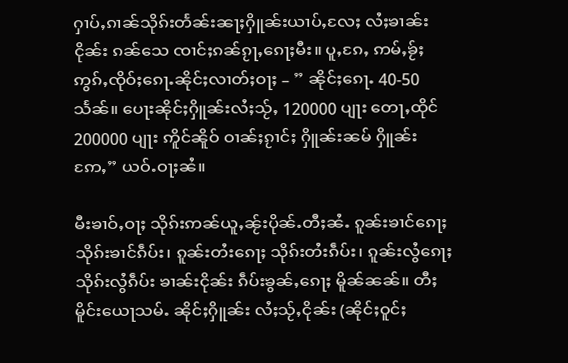ႁၢပ်ႇၵၢၼ်သိုၵ်းတႅၼ်းၼႃႈႁိူၼ်းယၢပ်ႇလႄႈ လႆႈၶၢၼ်းငိုၼ်း ၵၼ်သေ ၸၢင်ႈၵၼ်ၵႂႃႇၵေႃႈမီး။ ပူႇၵႄႇ ဢမ်ႇၶႂ်ႈဢွၵ်ႇၸိုဝ်ႈၵေႃႉၼိုင်ႈလၢတ်ႈဝႃႈ – ” ၼိုင်ႈၵေႃႉ 40-50 သႅၼ်။ ပေႃးၼိုင်ႈႁိူၼ်းလႆႈသႂ်ႇ 120000 ပျႃး တေႃႇထိုင် 200000 ပျႃး ဢိူင်ၼိူဝ် ဝၢၼ်ႈၵႂၢင်ႈ ႁိူၼ်းၼမ် ႁိူၼ်းဢႄႇ” ယဝ်ႉဝႃႈၼႆ။

မီးၶၢဝ်ႇဝႃႈ သိုၵ်းဢၼ်ယူႇၼႂ်းပိုၼ်ႉတီႈၼႆႉ ၵူၼ်းၶၢင်ၵေႃႈ သိုၵ်းၶၢင်ၵဵပ်း၊ ၵူၼ်းတႆးၵေႃႈ သိုၵ်းတႆးၵဵပ်း၊ ၵူၼ်းလွႆၵေႃႈ သိုၵ်းလွႆၵဵပ်း ၶၢၼ်းငိုၼ်း ၵဵပ်းၶွၼ်ႇၵေႃႈ မိူၼ်ၼၼ်။ တီႈမိူင်းယေႃသမ်ႉ ၼိုင်ႈႁိူၼ်း လႆႈသႂ်ႇငိုၼ်း (ၼိုင်ႈဝူင်ႈ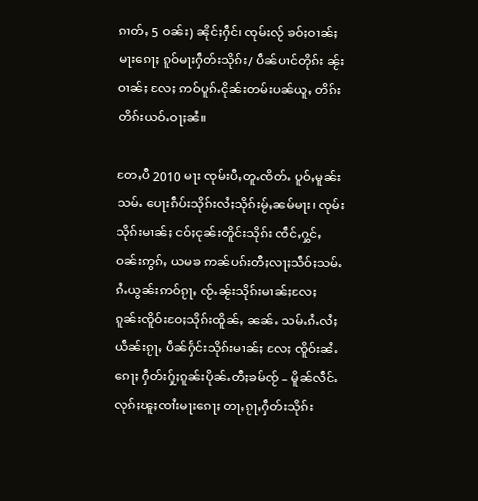ၵၢတ်ႇ 5 ဝၼ်း) ၼိုင်ႈႁဵင်၊ ၸုမ်းလႂ် ၶဝ်ႈဝၢၼ်ႈမႃးၵေႃႈ ၵူဝ်မႃးႁဵတ်းသိုၵ်း/ ပဵၼ်ပၢင်တိုၵ်း ၼႂ်းဝၢၼ်ႈ လႄႈ ဢဝ်ပူၵ်ႉငိုၼ်းတမ်းပၼ်ယူႇ တိၵ်းတိၵ်းယဝ်ႉဝႃႈၼႆ။

တႄႇပီ 2010 မႃး ၸုမ်းပီႇတူႉၸိတ်ႉ ပူဝ်ႇမူၼ်းသမ်ႉ ပေႃးၵဵပ်းသိုၵ်းလႆႈသိုၵ်းမႂ်ႇၼမ်မႃး၊ ၸုမ်းသိုၵ်းမၢၼ်ႈ ငဝ်ႈငုၼ်းတိူင်းသိုၵ်း ၸဵင်ႇႁွင်ႇဝၼ်းဢွၵ်ႇ ယမၶ ဢၼ်ပၵ်းတီႈလႃႈသဵဝ်ႈသမ်ႉ ၵႆႉယွၼ်းဢဝ်ၵႂႃႇ ၸႂ်ႉၼႂ်းသိုၵ်းမၢၼ်ႈလႄႈ ၵူၼ်းၸိူဝ်းဝႄႈသိုၵ်းထိူၼ်ႇ ၼၼ်ႉ သမ်ႉၵႆႉလႆႈယဵၼ်းၵႂႃႇ ပဵၼ်ႁႅင်းသိုၵ်းမၢၼ်ႈ လႄႈ ၸိူဝ်းၼႆႉၵေႃႈ ႁဵတ်းႁႂ်ႈၵူၼ်းပိုၼ်ႉတီႈၶမ်ၸႂ် – မိူၼ်လဵင်ႉလုၵ်ႈၽူႈၸၢႆးမႃးၵေႃႈ တႃႇၵႂႃႇႁဵတ်းသိုၵ်း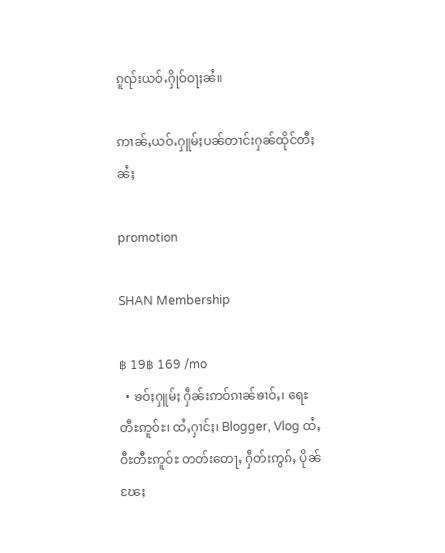ၵူၺ်းယဝ်ႉႁိုဝ်ဝႃႈၼႆ။

ဢၢၼ်ႇယဝ်ႉႁူမ်ႈပၼ်တၢင်းႁၼ်ထိုင်တီႈၼႆႈ

promotion

SHAN Membership

฿ 19฿ 169 /mo
  • ၶဝ်ႈႁူမ်ႈ ႁဵၼ်းဢဝ်ၵၢၼ်ၶၢဝ်ႇ၊ ရေႊတီႊဢူဝ်ႊ၊ ထႆႇႁၢင်ႈ၊ Blogger, Vlog ထႆႇဝီႊတီႊဢူဝ်ႊ တတ်းတေႃႇ ႁဵတ်းဢွၵ်ႇ ပိုၼ်ၽႄႈ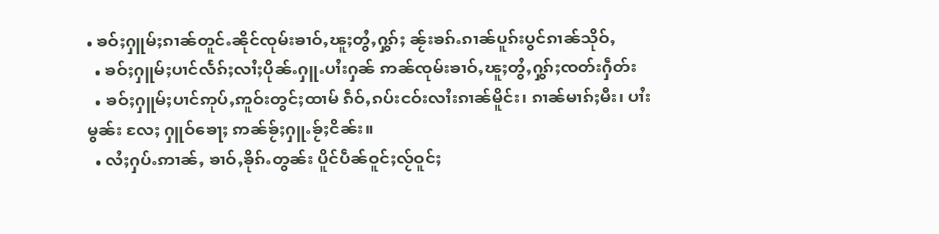• ၶဝ်ႈႁူမ်ႈၵၢၼ်တူင်ႉၼိုင်ၸုမ်းၶၢဝ်ႇၽူႈတွႆႇႁွၵ်ႈ ၼႂ်းၶၵ်ႉၵၢၼ်ပူၵ်းပွင်ၵၢၼ်သိုဝ်ႇ
  • ၶဝ်ႈႁူမ်ႈပၢင်လႅၵ်ႈလၢႆႈပိုၼ်ႉႁူႉပၢႆးႁၼ် ဢၼ်ၸုမ်းၶၢဝ်ႇၽူႈတွႆႇႁွၵ်ႈၸတ်းႁဵတ်း
  • ၶဝ်ႈႁူမ်ႈပၢင်ဢုပ်ႇဢူဝ်းတွင်ႈထၢမ် ၵဵဝ်ႇၵပ်းငဝ်းလၢႆးၵၢၼ်မိူင်း၊ ၵၢၼ်မၢၵ်ႈမီး၊ ပၢႆးမွၼ်း လႄႈ ႁူဝ်ၶေႃႈ ဢၼ်ၶႂ်ႈႁူႉၶႂ်ႈငိၼ်း။
  • လႆႈႁပ်ႉဢၢၼ်ႇ ၶၢဝ်ႇၶိုၵ်ႉတွၼ်း ပိူင်ပဵၼ်ဝူင်ႈလႂ်ဝူင်ႈ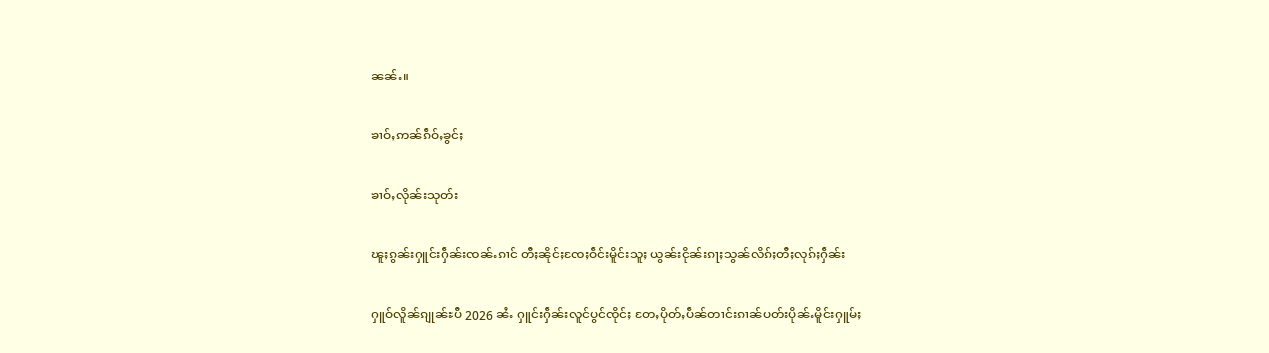ၼၼ်ႉ။

ၶၢဝ်ႇဢၼ်ၵဵဝ်ႇၶွင်ႈ

ၶၢဝ်ႇလိုၼ်းသုတ်း

ၽူႈၵွၼ်းႁူင်းႁဵၼ်းၸၼ်ႉၵၢင် တီႈၼိုင်ႈၸႄႈဝဵင်းမိူင်းသူႈ ယွၼ်းငိုၼ်းၵႃႈသွၼ်လိၵ်ႈတီႈလုၵ်ႈႁဵၼ်း

ႁူဝ်လိူၼ်ၵျုၼ်ႊပီ 2026 ၼႆႉ ႁူင်းႁဵၼ်းလူင်ပွင်ၸိုင်ႈ တႄႇပိုတ်ႇပဵၼ်တၢင်းၵၢၼ်ပတ်းပိုၼ်ႉမိူင်းႁူမ်ႈ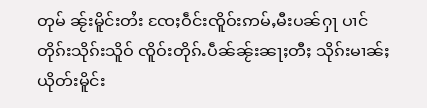တုမ် ၼႂ်းမိူင်းတႆး ၸႄႈဝဵင်းၸိူဝ်းဢမ်ႇမီးပၼ်ႁႃ ပၢင်တိုၵ်းသိုၵ်းသိူဝ် ၸိူဝ်းတိုၵ်ႉပဵၼ်ၼႂ်းၼႃႈတီႈ သိုၵ်းမၢၼ်ႈယိုတ်းမိူင်း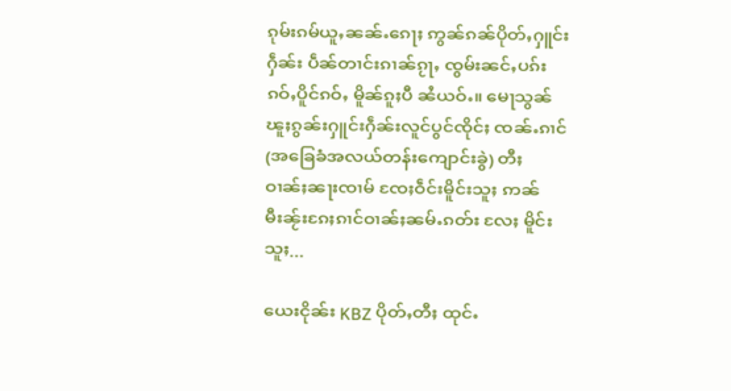ၵုမ်းၵမ်ယူႇၼၼ်ႉၵေႃႈ ဢွၼ်ၵၼ်ပိုတ်ႇႁူင်းႁဵၼ်း ပဵၼ်တၢင်းၵၢၼ်ၵႂႃႇ ၸွမ်းၼင်ႇပၵ်းၵဝ်ႇပိူင်ၵဝ်ႇ မိူၼ်ၵူႈပီ ၼႆယဝ်ႉ။ မေႃသွၼ် ၽူႈၵွၼ်းႁူင်းႁဵၼ်းလူင်ပွင်ၸိုင်ႈ ၸၼ်ႉၵၢင် (အခြေခံအလယ်တန်းကျောင်းခွဲ) တီႈ ဝၢၼ်ႈၼႃးၸၢမ် ၸႄႈဝဵင်းမိူင်းသူႈ ဢၼ်မီးၼႂ်းၵႄႈၵၢင်ဝၢၼ်ႈၼမ်ႉၵတ်း လႄႈ မိူင်းသူႈ...

ယေးငိုၼ်း KBZ ပိုတ်ႇတီႈ ထုင်ႉ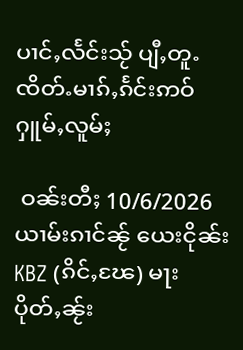ပၢင်ႇလႅင်းသႂ် ပျီႇတူႉၸိတ်ႉမၢၵ်ႇၵႅင်းဢဝ်ႁူမ်ႇလူမ်ႈ

 ဝၼ်းတီႈ 10/6/2026 ယၢမ်းၵၢင်ၼႂ် ယေးငိုၼ်း KBZ (ၵိင်ႇၽႄ) မႃးပိုတ်ႇၼႂ်း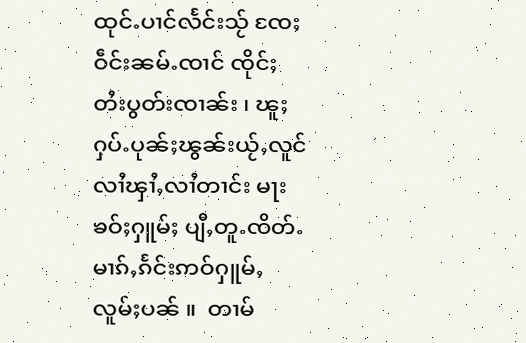ထုင်ႉပၢင်လႅင်းသႂ် ၸႄႈဝဵင်းၼမ်ႉၸၢင် ၸိုင်ႈတႆးပွတ်းၸၢၼ်း ၊ ၽူႈႁပ်ႉပုၼ်ႈၽွၼ်းယႂ်ႇလူင် လၢႆၾၢႆႇလၢႆတၢင်း မႃးၶဝ်ႈႁူမ်ႈ ပျီႇတူႉၸိတ်ႉမၢၵ်ႇၵႅင်းဢဝ်ႁူမ်ႇလူမ်ႈပၼ် ။  တၢမ်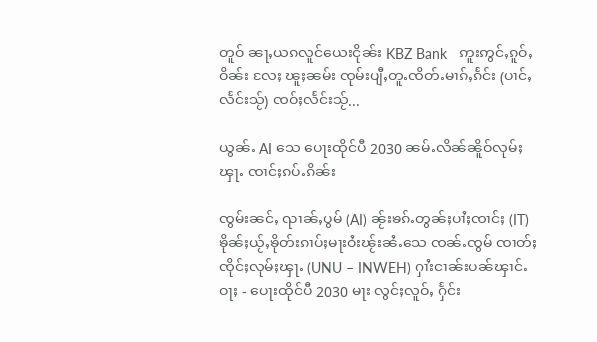တူဝ် ၼႃႇယၵလူင်ယေးငိုၼ်း KBZ Bank   ဢူးဢွင်ႇၵူဝ်ႇဝိၼ်း လႄႈ ၽူႈၼမ်း ၸုမ်းပျီႇတူႉၸိတ်ႉမၢၵ်ႇၵႅင်း (ပၢင်ႇလႅင်းသႂ်) ၸဝ်ႈလႅင်းသႂ်...

ယွၼ်ႉ AI သေ ပေႃးထိုင်ပီ 2030 ၼမ်ႉလိၼ်ၼိူဝ်လုမ်ႈၾႃႉ ၸၢင်ႈၵပ်ႉၵိၼ်း

ၸွမ်းၼင်ႇ ၺၢၼ်ႇပွမ် (AI) ၼႂ်းၶၵ်ႉတွၼ်ႈပၢႆႈၸၢင်ႈ (IT) ၶိုၼ်ႈယႂ်ႇၶိုတ်းၵၢပ်ႈမႃးဝႆးၽႂ်းၼႆႉသေ ၸၼ်ႉၸွမ် ၸၢတ်ႈၸိုင်ႈလုမ်ႈၾႃႉ (UNU – INWEH) ႁၢႆးငၢၼ်းပၼ်ၾၢင်ႉဝႃႈ - ပေႃးထိုင်ပီ 2030 မႃး လွင်ႈလူဝ်ႇ ႁႅင်း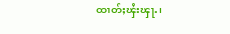ထၢတ်ႈၾႆးၾႃႉ၊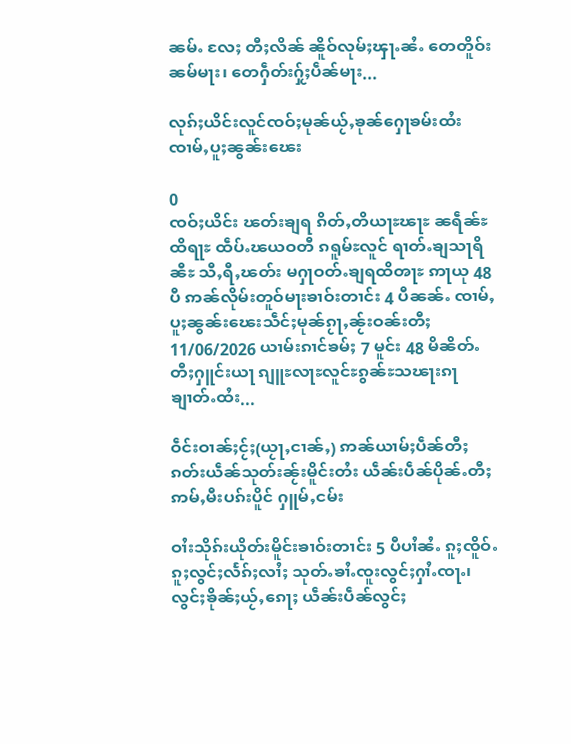ၼမ်ႉ လႄႈ တီႈလိၼ် ၼိူဝ်လုမ်ႈၾႃႉၼႆႉ တေတိူဝ်းၼမ်မႃး၊ တေႁဵတ်းႁႂ်ႈပဵၼ်မႃး...

လုၵ်ႈယိင်းလူင်ၸဝ်ႈမုၼ်ယႂ်ႇၶုၼ်ႁေႃၶမ်းထႆး ၸၢမ်ႇပူႈၼွၼ်းၽေး

0
ၸဝ်ႈယိင်း ၽတ်းၶျရ ၵိတ်ႇတိယႃႊၽႃႊ ၼရဵၼ်ႊထိရႃႊ ထဵပ်ႉၽယဝတီ ၵရူမ်ႊလူင် ရၢတ်ႉၶျသႃရိၼီႊ သီႇရီႇၽတ်း မႁႃဝတ်ႉၶျရထိၻႃႊ ဢႃယု 48 ပီ ဢၼ်လိုမ်းတူဝ်မႃးၶၢဝ်းတၢင်း 4 ပီၼၼ်ႉ ၸၢမ်ႇပူႈၼွၼ်းၽေးသဵင်ႈမုၼ်ၵႂႃႇၼႂ်းဝၼ်းတီႈ 11/06/2026 ယၢမ်းၵၢင်ၶမ်ႈ 7 မူင်း 48 မိၼိတ်ႉ တီႈႁူင်းယႃ ၵျူႊလႃႊလူင်ႊၵွၼ်ႊသၽႃးၵႃၶျၢတ်ႉထႆး...

ဝဵင်းဝၢၼ်ႈငႂ်ႈ(ယႂႃႇငၢၼ်ႇ) ဢၼ်ယၢမ်ႈပဵၼ်တီႈၵတ်းယဵၼ်သုတ်းၼႂ်းမိူင်းတႆး ယဵၼ်းပဵၼ်ပိုၼ်ႉတီႈဢမ်ႇမီးပၵ်းပိူင် ႁူမ်ႇငမ်း

ဝၢႆးသိုၵ်းယိုတ်းမိူင်းၶၢဝ်းတၢင်း 5 ပီပၢႆၼႆႉ ၵူႈၸိူဝ်ႉၵူႈလွင်ႈလႅၵ်ႈလၢႆႈ သုတ်ႉၶၢႆႉၸူးလွင်ႈႁၢႆႉၸႃႉ၊ လွင်ႈၶိုၼ်ႈယႂ်ႇၵေႃႈ ယဵၼ်းပဵၼ်လွင်ႈ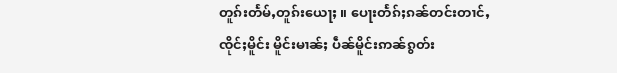တူၵ်းတႅမ်ႇတူၵ်းယေႃႈ ။ ပေႃးတႅၵ်ႈၵၼ်တင်းတၢင်ႇၸိုင်ႈမိူင်း မိူင်းမၢၼ်ႈ ပဵၼ်မိူင်းဢၼ်ၵွတ်း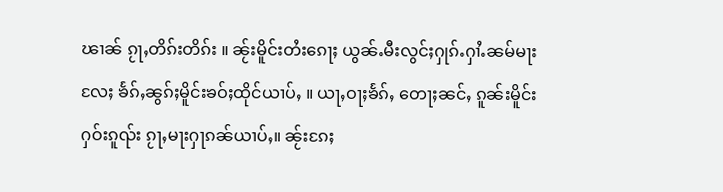ၽၢၼ် ၵႂႃႇတိၵ်းတိၵ်း ။ ၼႂ်းမိူင်းတႆးၵေႃႈ ယွၼ်ႉမီးလွင်ႈႁုၵ်ႉႁၢႆႉၼမ်မႃးလႄႈ ၶႅၵ်ႇၼွၵ်ႈမိူင်းၶဝ်ႈထိုင်ယၢပ်ႇ ။ ယႃႇဝႃႈၶႅၵ်ႇ တေႃႈၼင်ႇ ၵူၼ်းမိူင်းႁဝ်းၵူၺ်း ၵႂႃႇမႃးႁႃၵၼ်ယၢပ်ႇ။ ၼႂ်းၵႄႈ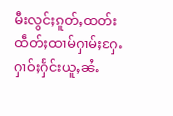မီးလွင်ႈၵူတ်ႇထတ်းထဵတ်ႈထၢမ်ႁၢမ်ႈႁႄႉႁၢဝ်ႈႁႅင်းယူႇၼႆႉ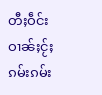တီႈဝဵင်းဝၢၼ်ႈငႂ်ႈၵမ်းၵမ်း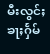မီးလွင်ႈၶႃႈႁႅမ်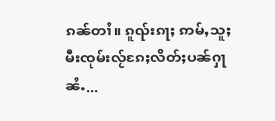ၵၼ်တၢႆ။ ၵူၺ်းၵႃႈ ဢမ်ႇသူႈမီးၸုမ်းလႂ်ၵႄႈလိတ်ႈပၼ်ႁႃၼႆႉ...